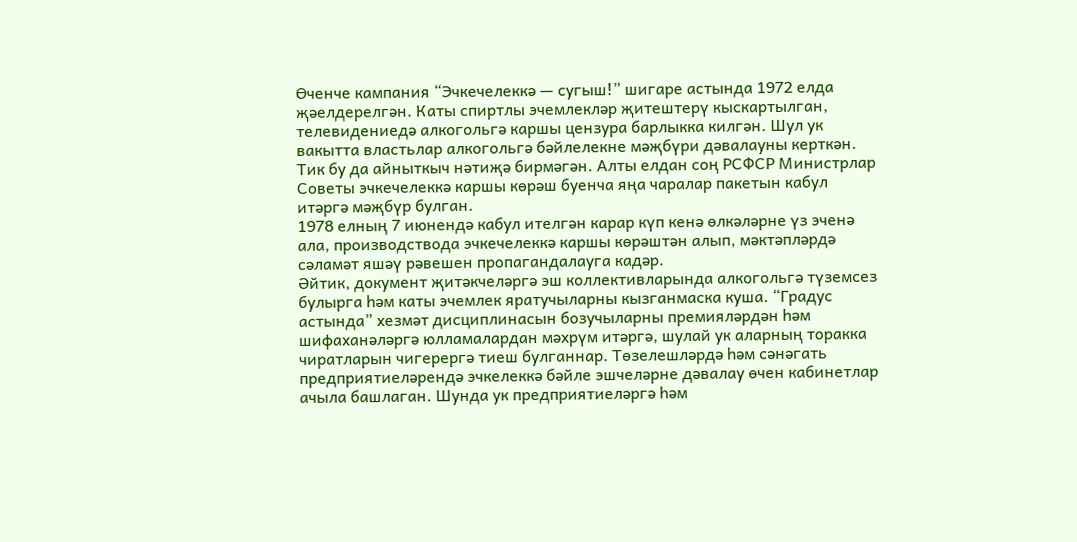Өченче кампания “Эчкечелеккә — сугыш!” шигаре астында 1972 елда җәелдерелгән. Каты спиртлы эчемлекләр җитештерү кыскартылган, телевидениедә алкогольгә каршы цензура барлыкка килгән. Шул ук вакытта властьлар алкогольгә бәйлелекне мәҗбүри дәвалауны керткән. Тик бу да айныткыч нәтиҗә бирмәгән. Алты елдан соң РСФСР Министрлар Советы эчкечелеккә каршы көрәш буенча яңа чаралар пакетын кабул итәргә мәҗбүр булган.
1978 елның 7 июнендә кабул ителгән карар күп кенә өлкәләрне үз эченә ала, производствода эчкечелеккә каршы көрәштән алып, мәктәпләрдә сәламәт яшәү рәвешен пропагандалауга кадәр.
Әйтик, документ җитәкчеләргә эш коллективларында алкогольгә түземсез булырга һәм каты эчемлек яратучыларны кызганмаска куша. “Градус астында” хезмәт дисциплинасын бозучыларны премияләрдән һәм шифаханәләргә юлламалардан мәхрүм итәргә, шулай ук аларның торакка чиратларын чигерергә тиеш булганнар. Төзелешләрдә һәм сәнәгать предприятиеләрендә эчкелеккә бәйле эшчеләрне дәвалау өчен кабинетлар ачыла башлаган. Шунда ук предприятиеләргә һәм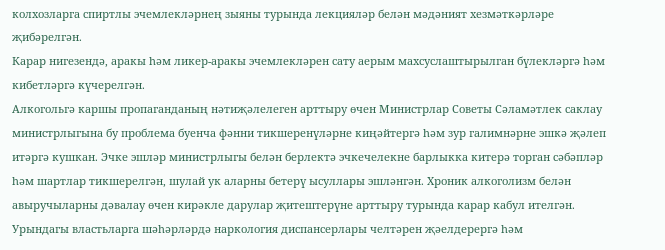колхозларга спиртлы эчемлекләрнең зыяны турында лекцияләр белән мәдәният хезмәткәрләре җибәрелгән.
Карар нигезендә, аракы һәм ликер-аракы эчемлекләрен сату аерым махсуслаштырылган бүлекләргә һәм кибетләргә күчерелгән.
Алкогольгә каршы пропаганданың нәтиҗәлелеген арттыру өчен Министрлар Советы Сәламәтлек саклау министрлыгына бу проблема буенча фәнни тикшеренүләрне киңәйтергә һәм зур галимнәрне эшкә җәлеп итәргә кушкан. Эчке эшләр министрлыгы белән берлектә эчкечелекне барлыкка китерә торган сәбәпләр һәм шартлар тикшерелгән, шулай ук аларны бетерү ысуллары эшләнгән. Хроник алкоголизм белән авыручыларны дәвалау өчен кирәкле дарулар җитештерүне арттыру турында карар кабул ителгән.
Урындагы властьларга шәһәрләрдә наркология диспансерлары челтәрен җәелдерергә һәм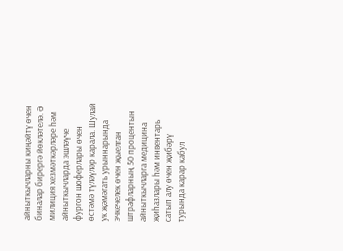айныткычларны киңәйтү өчен биналар бирергә йөкләтелә. Ә милиция хезмәткәрләре һәм айныткычларда эшләүче фургон шоферлары өчен өстәмә түләүләр карала. Шулай ук җәмәгать урыннарында эчкечелек өчен җыелган штрафларның 50 процентын айныткычларга медицина җиһазлары һәм инвентарь сатып алу өчен җибәрү турында карар кабул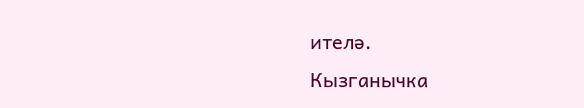ителә.
Кызганычка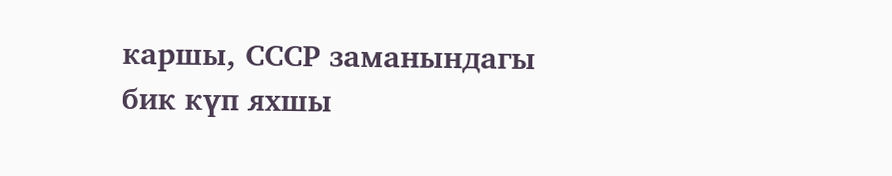каршы, СССР заманындагы бик күп яхшы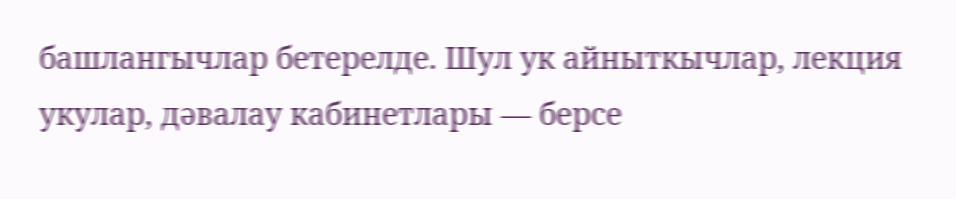башлангычлар бетерелде. Шул ук айныткычлар, лекция укулар, дәвалау кабинетлары — берсе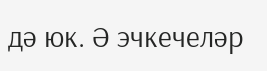дә юк. Ә эчкечеләр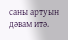саны артуын дәвам итә.